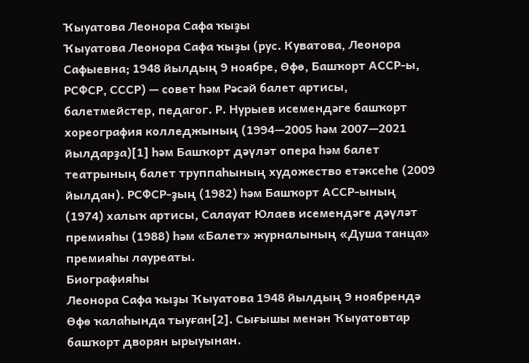Ҡыуатова Леонора Сафа ҡыҙы
Ҡыуатова Леонора Сафа ҡыҙы (рус. Куватова, Леонора Сафыевна; 1948 йылдың 9 ноябре, Өфө, Башҡорт АССР-ы, РСФСР, СССР) — совет һәм Рәсәй балет артисы, балетмейстер, педагог. Р. Нурыев исемендәге башҡорт хореография колледжының (1994—2005 һәм 2007—2021 йылдарҙа)[1] һәм Башҡорт дәүләт опера һәм балет театрының балет труппаһының художество етәксеһе (2009 йылдан). РСФСР-ҙың (1982) һәм Башҡорт АССР-ының (1974) халыҡ артисы, Салауат Юлаев исемендәге дәүләт премияһы (1988) һәм «Балет» журналының «Душа танца» премияһы лауреаты.
Биографияһы
Леонора Сафа ҡыҙы Ҡыуатова 1948 йылдың 9 ноябрендә Өфө ҡалаһында тыуған[2]. Сығышы менән Ҡыуатовтар башҡорт дворян ырыуынан.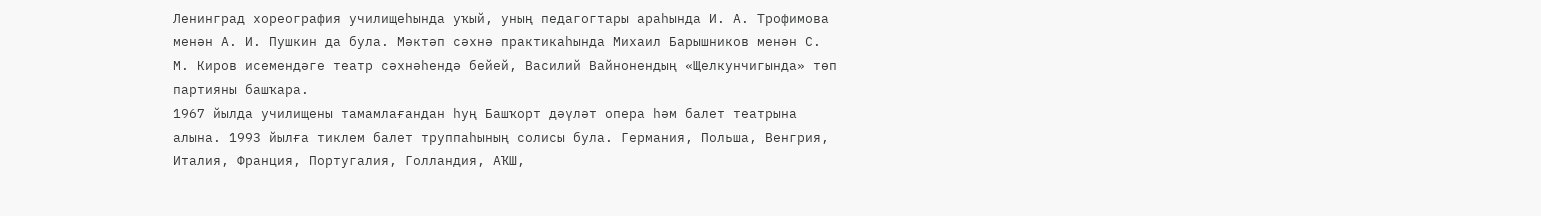Ленинград хореография училищеһында уҡый, уның педагогтары араһында И. А. Трофимова менән А. И. Пушкин да була. Мәктәп сәхнә практикаһында Михаил Барышников менән С. М. Киров исемендәге театр сәхнәһендә бейей, Василий Вайнонендың «Щелкунчигында» төп партияны башҡара.
1967 йылда училищены тамамлағандан һуң Башҡорт дәүләт опера һәм балет театрына алына. 1993 йылға тиклем балет труппаһының солисы була. Германия, Польша, Венгрия, Италия, Франция, Португалия, Голландия, АҠШ,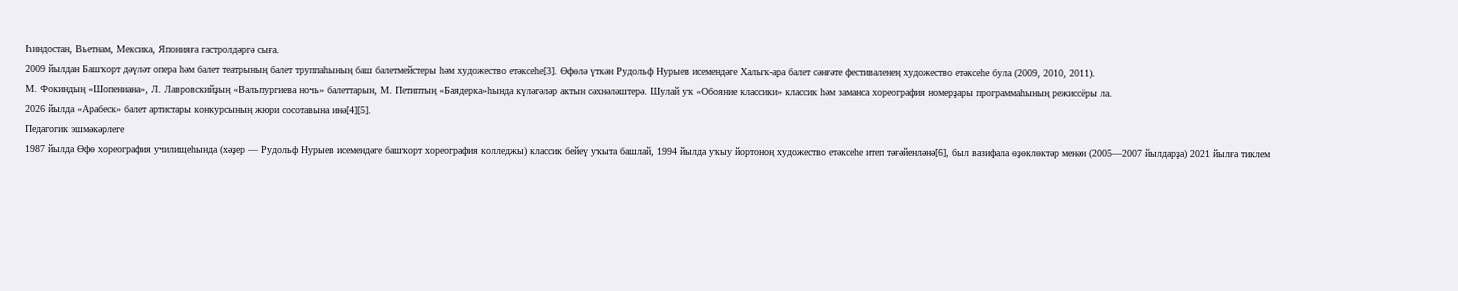Һиндостан, Вьетнам, Мексика, Японияға гастролдәргә сыға.
2009 йылдан Башҡорт дәүләт опера һәм балет театрының балет труппаһының баш балетмейстеры һәм художество етәксеһе[3]. Өфөлә үткән Рудольф Нурыев исемендәге Халыҡ-ара балет сәнғәте фестиваленең художество етәксеһе була (2009, 2010, 2011).
М. Фокиндың «Шопениана», Л. Лавровскийҙың «Вальпургиева ночь» балеттарын, М. Петиптың «Баядерка»һында күләгәләр актын сәхнәләштерә. Шулай уҡ «Обояние классики» классик һәм заманса хореография номерҙары программаһының режиссёры ла.
2026 йылда «Арабеск» балет артистары конкурсының жюри сосотавына инә[4][5].
Педагогик эшмәкәрлеге
1987 йылда Өфө хореография училищеһында (хәҙер — Рудольф Нурыев исемендәге башҡорт хореография колледжы) классик бейеү уҡыта башлай, 1994 йылда уҡыу йортоноң художество етәксеһе итеп тәғәйенләнә[6], был вазифала өҙөклөктәр менән (2005—2007 йылдарҙа) 2021 йылға тиклем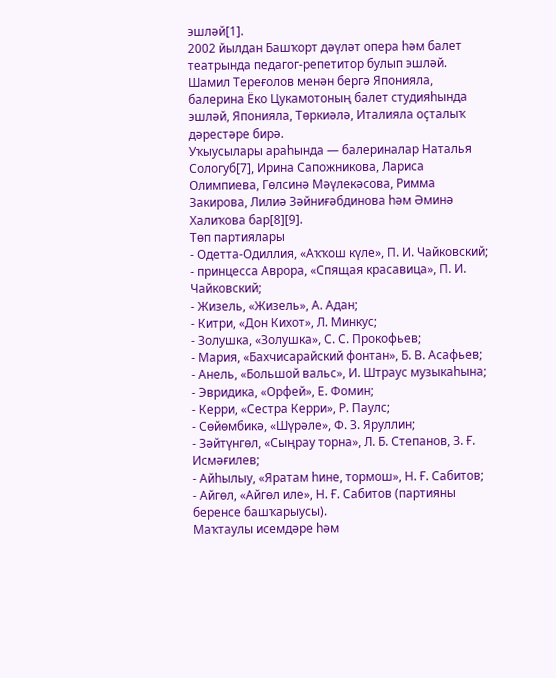эшләй[1].
2002 йылдан Башҡорт дәүләт опера һәм балет театрында педагог-репетитор булып эшләй. Шамил Тереғолов менән бергә Японияла, балерина Ёко Цукамотоның балет студияһында эшләй, Японияла, Төркиәлә, Италияла оҫталыҡ дәрестәре бирә.
Уҡыусылары араһында — балериналар Наталья Сологуб[7], Ирина Сапожникова, Лариса Олимпиева, Гөлсинә Мәүлекәсова, Римма Закирова, Лилиә Зәйниғәбдинова һәм Әминә Халиҡова бар[8][9].
Төп партиялары
- Одетта-Одиллия, «Аҡҡош күле», П. И. Чайковский;
- принцесса Аврора, «Спящая красавица», П. И. Чайковский;
- Жизель, «Жизель», А. Адан;
- Китри, «Дон Кихот», Л. Минкус;
- Золушка, «Золушка», С. С. Прокофьев;
- Мария, «Бахчисарайский фонтан», Б. В. Асафьев;
- Анель, «Большой вальс», И. Штраус музыкаһына;
- Эвридика, «Орфей», Е. Фомин;
- Керри, «Сестра Керри», Р. Паулс;
- Сөйөмбикә, «Шүрәле», Ф. З. Яруллин;
- Зәйтүнгөл, «Сыңрау торна», Л. Б. Степанов, З. Ғ. Исмәғилев;
- Айһылыу, «Яратам һине, тормош», Н. Ғ. Сабитов;
- Айгөл, «Айгөл иле», Н. Ғ. Сабитов (партияны беренсе башҡарыусы).
Маҡтаулы исемдәре һәм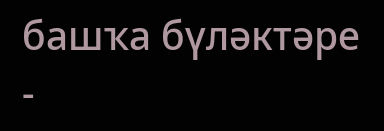башҡа бүләктәре
-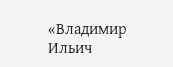«Владимир Ильич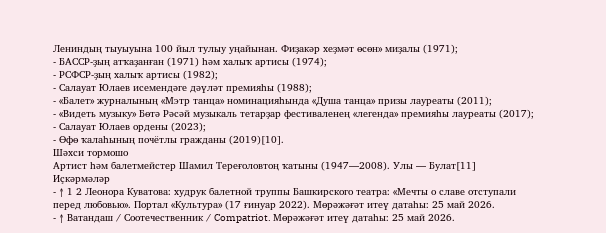Лениндың тыуыуына 100 йыл тулыу уңайынан. Фиҙакәр хеҙмәт өсөн» миҙалы (1971);
- БАССР‑ҙың атҡаҙанған (1971) һәм халыҡ артисы (1974);
- РСФСР‑ҙың халыҡ артисы (1982);
- Салауат Юлаев исемендәге дәүләт премияһы (1988);
- «Балет» журналының «Мэтр танца» номинацияһында «Душа танца» призы лауреаты (2011);
- «Видеть музыку» Бөтә Рәсәй музыкаль тетарҙар фестиваленең «легенда» премияһы лауреаты (2017);
- Салауат Юлаев ордены (2023);
- Өфө ҡалаһының почётлы гражданы (2019)[10].
Шәхси тормошо
Артист һәм балетмейстер Шамил Тереғоловтоң ҡатыны (1947—2008). Улы — Булат[11]
Иҫкәрмәләр
- ↑ 1 2 Леонора Куватова: худрук балетной труппы Башкирского театра: «Мечты о славе отступали перед любовью». Портал «Культура» (17 ғинуар 2022). Мөрәжәғәт итеү датаһы: 25 май 2026.
- ↑ Ватандаш / Соотечественник / Compatriot. Мөрәжәғәт итеү датаһы: 25 май 2026.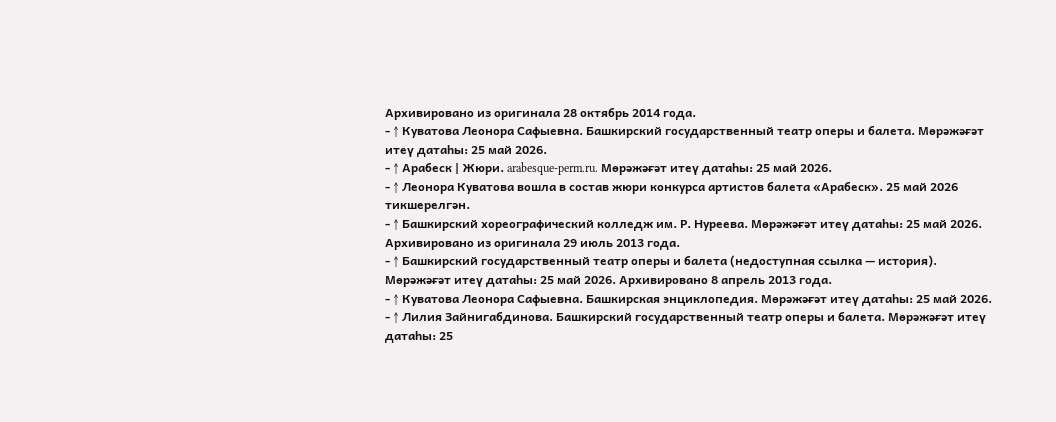Архивировано из оригинала 28 октябрь 2014 года.
- ↑ Куватова Леонора Сафыевна. Башкирский государственный театр оперы и балета. Мөрәжәғәт итеү датаһы: 25 май 2026.
- ↑ Арабеск | Жюри. arabesque-perm.ru. Мөрәжәғәт итеү датаһы: 25 май 2026.
- ↑ Леонора Куватова вошла в состав жюри конкурса артистов балета «Арабеск». 25 май 2026 тикшерелгән.
- ↑ Башкирский хореографический колледж им. Р. Нуреева. Мөрәжәғәт итеү датаһы: 25 май 2026. Архивировано из оригинала 29 июль 2013 года.
- ↑ Башкирский государственный театр оперы и балета (недоступная ссылка — история). Мөрәжәғәт итеү датаһы: 25 май 2026. Архивировано 8 апрель 2013 года.
- ↑ Куватова Леонора Сафыевна. Башкирская энциклопедия. Мөрәжәғәт итеү датаһы: 25 май 2026.
- ↑ Лилия Зайнигабдинова. Башкирский государственный театр оперы и балета. Мөрәжәғәт итеү датаһы: 25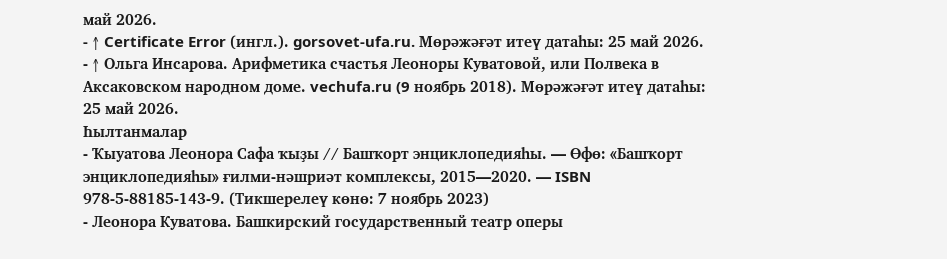май 2026.
- ↑ Certificate Error (ингл.). gorsovet-ufa.ru. Мөрәжәғәт итеү датаһы: 25 май 2026.
- ↑ Ольга Инсарова. Арифметика счастья Леоноры Куватовой, или Полвека в Аксаковском народном доме. vechufa.ru (9 ноябрь 2018). Мөрәжәғәт итеү датаһы: 25 май 2026.
Һылтанмалар
- Ҡыуатова Леонора Сафа ҡыҙы // Башҡорт энциклопедияһы. — Өфө: «Башҡорт энциклопедияһы» ғилми-нәшриәт комплексы, 2015—2020. — ISBN 978-5-88185-143-9. (Тикшерелеү көнө: 7 ноябрь 2023)
- Леонора Куватова. Башкирский государственный театр оперы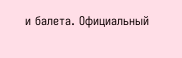и балета. Официальный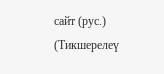сайт (рус.) (Тикшерелеү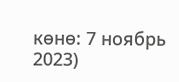көнө: 7 ноябрь 2023)